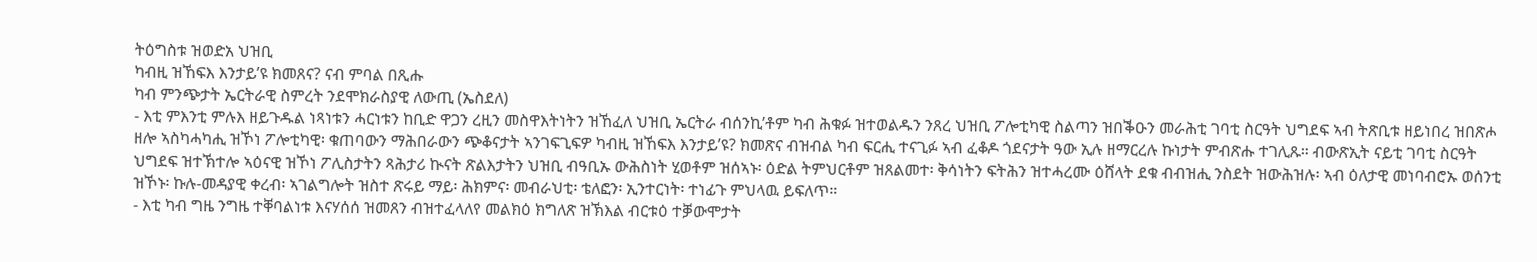ትዕግስቱ ዝወድአ ህዝቢ
ካብዚ ዝኸፍእ እንታይ’ዩ ክመጸና? ናብ ምባል በጺሑ
ካብ ምንጭታት ኤርትራዊ ስምረት ንደሞክራስያዊ ለውጢ (ኤስደለ)
- እቲ ምእንቲ ምሉእ ዘይጉዱል ነጻነቱን ሓርነቱን ከቢድ ዋጋን ረዚን መስዋእትነትን ዝኸፈለ ህዝቢ ኤርትራ ብሰንኪ’ቶም ካብ ሕቁፉ ዝተወልዱን ንጸረ ህዝቢ ፖሎቲካዊ ስልጣን ዝበቕዑን መራሕቲ ገባቲ ስርዓት ህግደፍ ኣብ ትጽቢቱ ዘይነበረ ዝበጽሖ ዘሎ ኣስካሓካሒ ዝኾነ ፖሎቲካዊ፡ ቁጠባውን ማሕበራውን ጭቆናታት ኣንገፍጊፍዎ ካብዚ ዝኸፍእ እንታይ’ዩ? ክመጽና ብዝብል ካብ ፍርሒ ተናጊፉ ኣብ ፈቆዶ ጎደናታት ዓው ኢሉ ዘማርረሉ ኩነታት ምብጽሑ ተገሊጹ። ብውጽኢት ናይቲ ገባቲ ስርዓት ህግደፍ ዝተኽተሎ ኣዕናዊ ዝኾነ ፖሊስታትን ጻሕታሪ ኲናት ጽልእታትን ህዝቢ ብዓቢኡ ውሕስነት ሂወቶም ዝሰኣኑ፡ ዕድል ትምህርቶም ዝጸልመተ፡ ቅሳነትን ፍትሕን ዝተሓረሙ ዕሸላት ደቁ ብብዝሒ ንስደት ዝውሕዝሉ፡ ኣብ ዕለታዊ መነባብሮኡ ወሰንቲ ዝኾኑ፡ ኩሉ-መዳያዊ ቀረብ፡ ኣገልግሎት ዝስተ ጽሩይ ማይ፡ ሕክምና፡ መብራህቲ፡ ቴለፎን፡ ኢንተርነት፡ ተነፊጉ ምህላዉ ይፍለጥ።
- እቲ ካብ ግዜ ንግዜ ተቐባልነቱ እናሃሰሰ ዝመጸን ብዝተፈላለየ መልክዕ ክግለጽ ዝኽእል ብርቱዕ ተቓውሞታት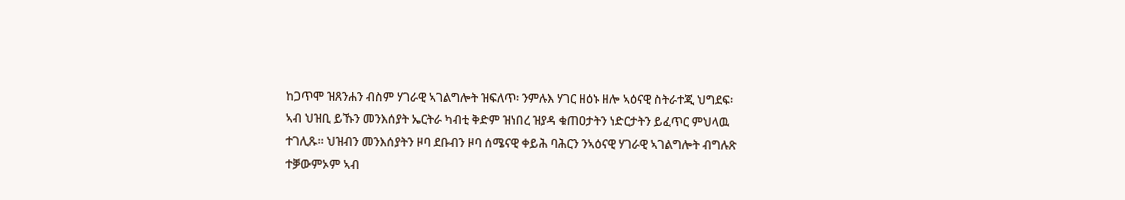ከጋጥሞ ዝጸንሐን ብስም ሃገራዊ ኣገልግሎት ዝፍለጥ፡ ንምሉእ ሃገር ዘዕኑ ዘሎ ኣዕናዊ ስትራተጂ ህግደፍ፡ ኣብ ህዝቢ ይኹን መንእሰያት ኤርትራ ካብቲ ቅድም ዝነበረ ዝያዳ ቁጠዐታትን ነድርታትን ይፈጥር ምህላዉ ተገሊጹ። ህዝብን መንእሰያትን ዞባ ደቡብን ዞባ ሰሜናዊ ቀይሕ ባሕርን ንኣዕናዊ ሃገራዊ ኣገልግሎት ብግሉጽ ተቓውምኦም ኣብ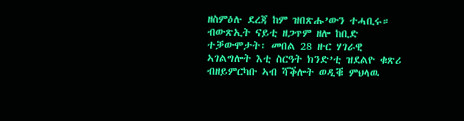ዘስምዕሉ ደረጃ ከም ዝበጽሑ’ውን ተሓቢሩ። ብውጽኢት ናይቲ ዘጋጥም ዘሎ ከቢድ ተቓውሞታት፡ መበል 28 ዙር ሃገራዊ ኣገልግሎት እቲ ስርዓት ክንድ’ቲ ዝደልዮ ቁጽሪ ብዘይምርካቡ ኣብ ሻቕሎት ወዲቑ ምህላዉ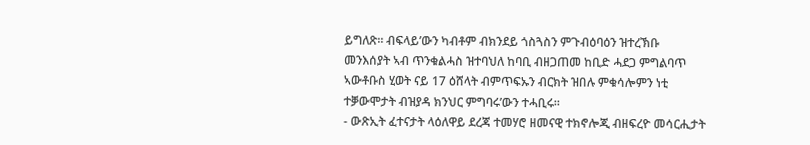ይግለጽ። ብፍላይ’ውን ካብቶም ብክንደይ ጎስጓስን ምጉብዕባዕን ዝተረኽቡ መንእሰያት ኣብ ጥንቁልሓስ ዝተባህለ ከባቢ ብዘጋጠመ ከቢድ ሓደጋ ምግልባጥ ኣውቶቡስ ሂወት ናይ 17 ዕሸላት ብምጥፍኡን ብርክት ዝበሉ ምቁሳሎምን ነቲ ተቓውሞታት ብዝያዳ ክንህር ምግባሩ’ውን ተሓቢሩ።
- ውጽኢት ፈተናታት ላዕለዋይ ደረጃ ተመሃሮ ዘመናዊ ተክኖሎጂ ብዘፍረዮ መሳርሒታት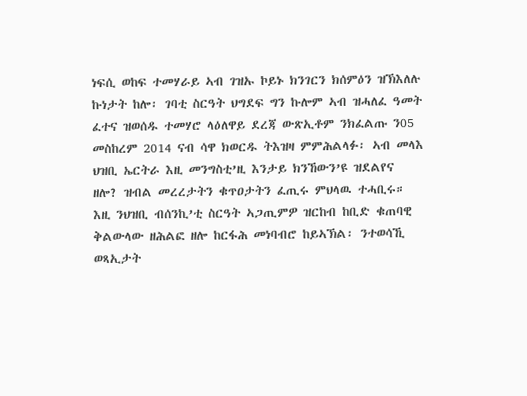ነፍሲ ወከፍ ተመሃራይ ኣብ ገዝኡ ኮይኑ ክንገርን ክሰምዕን ዝኽእለሉ ኩነታት ከሎ፡ ገባቲ ስርዓት ህግደፍ ግን ኩሎም ኣብ ዝሓለፈ ዓመት ፈተና ዝወሰዱ ተመሃሮ ላዕለዋይ ደረጃ ውጽኢቶም ንክፈልጡ ን05 መስከረም 2014 ናብ ሳዋ ክወርዱ ትእዝዛ ምምሕልላፉ፡ ኣብ መላእ ህዝቢ ኤርትራ እዚ መንግስቲ’ዚ እንታይ ክንኸውን’ዩ ዝደልየና ዘሎ? ዝብል መረረታትን ቁጥዐታትን ፈጢሩ ምህላዉ ተሓቢሩ። እዚ ንህዝቢ ብሰንኪ’ቲ ስርዓት ኣጋጢምዎ ዝርከብ ከቢድ ቁጠባዊ ቅልውላው ዘሕልፎ ዘሎ ከርፋሕ መነባብሮ ከይኣኽል፡ ንተወሳኺ ወጻኢታት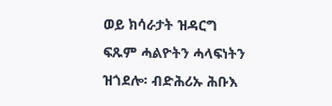ወይ ክሳራታት ዝዳርግ ፍጹም ሓልዮትን ሓላፍነትን ዝጎደሎ፡ ብድሕሪኡ ሕቡእ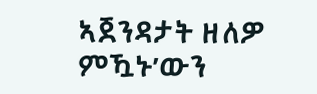ኣጀንዳታት ዘለዎ ምዃኑ’ውን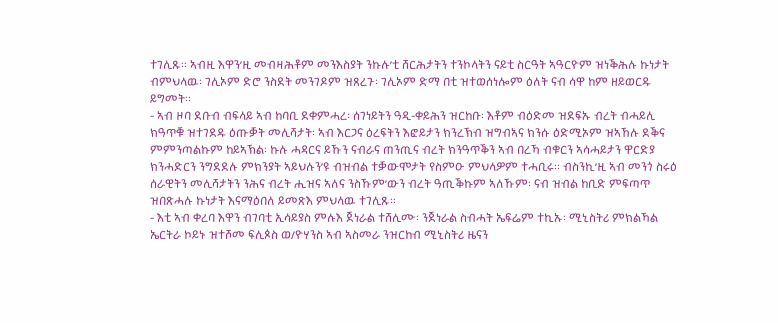ተገሊጹ። ኣብዚ እዋን’ዚ መብዛሕቶም መንእስያት ንኩሉ’ቲ ሸርሕታትን ተንኮላትን ናይቲ ስርዓት ኣዓርዮም ዝነቕሕሉ ኩነታት ብምህላዉ፡ ገሊኦም ድሮ ንስደት መንገዶም ዝጸረጉ፡ ገሊኦም ድማ በቲ ዝተወሰነሎም ዕለት ናብ ሳዋ ከም ዘይወርዱ ይግመት።
- ኣብ ዞባ ደቡብ ብፍላይ ኣብ ከባቢ ደቀምሓረ፡ ሰገነይትን ዓዲ-ቀይሕን ዝርከቡ፡ እቶም ብዕድመ ዝደፍኡ ብረት ብሓይሊ ክዓጥቑ ዝተገደዱ ዕጡቓት መሊሻታት፡ ኣብ እርጋና ዕረፍትን እፎይታን ክንረኽብ ዝግብኣና ክንሱ ዕድሚኦም ዝኣኸሉ ደቕና ምምንጣልኩም ከይኣኽል፡ ኩሉ ሓዳርና ይኹን ናብራና ጠንጢና ብረት ክንዓጥቕን ኣብ በረኻ ብቁርን ኣሳሓይታን ዋርድያ ክንሓድርን ንግደደሉ ምክንያት ኣይህሉን’ዩ ብዝብል ተቓውሞታት የስምዑ ምህላዎም ተሓቢሩ። ብስንኪ’ዚ ኣብ መንጎ ስሩዕ ሰራዊትን መሊሻታትን ንሕና ብረት ሒዝና ኣለና ንስኹም’ውን ብረት ዓጢቕኩም ኣለኹም፡ ናብ ዝብል ከቢድ ምፍጣጥ ዝበጽሓሉ ኩነታት እናማዕበለ ይመጽእ ምህላዉ ተገሊጹ።
- እቲ ኣብ ቀረባ እዋን ብገባቲ ኢሳይያስ ምሉእ ጀነራል ተሸሊሙ፡ ንጀነራል ስብሓት ኤፍሬም ተኪኡ፡ ሚኒስትሪ ምክልኻል ኤርትራ ኮይኑ ዝተሾመ ፍሊጶስ ወ/ዮሃንስ ኣብ ኣስመራ ንዝርከብ ሚኒስትሪ ዜናን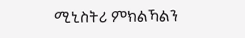ሚኒስትሪ ምክልኻልን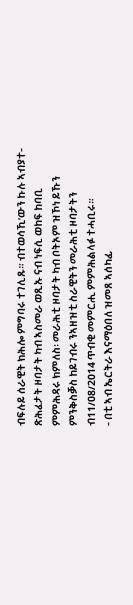ብፍሉይ ሰራዊት ክሕሎ ምግባሩ ተገሊጹ። ብተወሳኺ’ውን ኩሉ ኣብያተ-ጽሕፈታት ዞባታት ካብ ኣስመራ ወጺኡ ናብ ነፍሲ ወከፍ ከባቢ ምምሕዳሩ ክምለስ፡ መራሕቲ ዞባታት ካብ ቦትኦም ዝኾነ ይኹን ምንቅስቓስ ከይገብሩ ንኣዘዝቲ ስራዊትን መራሕቲ ዞባታትን ብ11/08/2014 ጥብቂ መምርሒ ምምሕልላፉ ተሓቢሩ።
- በቲ ኣብ ኤርትራ እናማዕበለ ዝመጸ ኣሰካፊ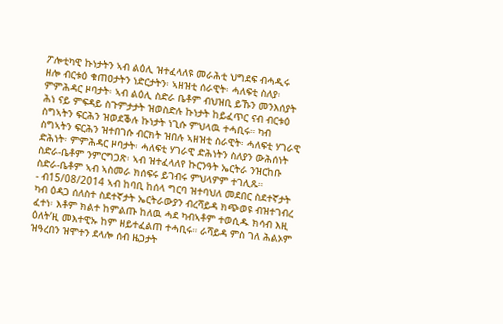ፖሎቲካዊ ኩነታትን ኣብ ልዕሊ ዝተፈላለዩ መራሕቲ ህግደፍ ብሓዲሩ ዘሎ ብርቱዕ ቁጠዐታትን ነድርታትን፡ ኣዘዝቲ ሰራዊት፡ ሓለፍቲ ስለያ፡ ምምሕዳር ዞባታት፡ ኣብ ልዕሊ ስድራ ቤቶም ብህዝቢ ይኹን መንእሰያት ሕነ ናይ ምፍዳይ ስጉምታታት ዝወስድሉ ኩነታት ከይፈጥር ናብ ብርቱዕ ስግኣትን ፍርሕን ዝወደቕሉ ኩነታት ነጊሱ ምህላዉ ተሓቢሩ። ካብ ስግኣትን ፍርሕን ዝተበገሱ ብርክት ዝበሉ ኣዘዝቲ ስራዊት፡ ሓለፍቲ ሃገራዊ ድሕነት፡ ምምሕዳር ዞባታት፡ ሓለፍቲ ሃገራዊ ድሕነትን ስለያን ውሕሰነት ስድራ-ቤቶም ንምርግጋጽ፡ ኣብ ዝተፈላለየ ኩርንዓት ኤርትራ ንዝርከቡ ስድራ-ቤቶም ኣብ ኣስመራ ክሰፍሩ ይገብሩ ምህላዎም ተገሊጹ።
- ብ15/08/2014 ኣብ ከባቢ ከሰላ ግርባ ዝተባህለ መደበር ስደተኛታት ካብ ዕዳጋ ሰለስተ ስደተኛታት ኤርትራውያን ብረሻይዳ ክጭወዩ ብዝተገብረ ፈተነ፡ እቶም ክልተ ከምልጡ ከለዉ ሓደ ካብኣቶም ተወሲዱ ክሳብ እዚ ዕለት’ዚ መእተዊኡ ከም ዘይተፈልጠ ተሓቢሩ። ራሻይዳ ምስ ገለ ሕልኦም ዝዓረበን ዝሞተን ደላሎ ሰብ ዜጋታት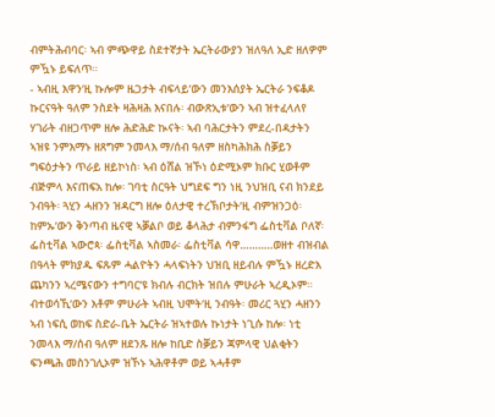ብምትሕብባር፡ ኣብ ምጭዋይ ስደተኛታት ኤርትራውያን ዝለዓለ ኢድ ዘለዎም ምዃኑ ይፍለጥ።
- ኣብዚ እዋን’ዚ ኩሎም ዜጋታት ብፍላይ’ውን መንእሰያት ኤርትራ ንፍቆዶ ኩርናዓት ዓለም ንስደት ዛሕዛሕ እናበሉ፡ ብውጽኢቱ’ውን ኣብ ዝተፈላለየ ሃገራት ብዘጋጥም ዘሎ ሕድሕድ ኲናት፡ ኣብ ባሕርታትን ምደረ-በዳታትን ኣዝዩ ንምእማኑ ዘጸግም ንመላእ ማ/ሰብ ዓለም ዘስካሕክሕ ስቓይን ግፍዕታትን ጥራይ ዘይኮነስ፡ ኣብ ዕሸል ዝኾነ ዕድሚኦም ክቡር ሂወቶም ብጅምላ እናጠፍአ ከሎ፡ ገባቲ ስርዓት ህግደፍ ግን ነዚ ንህዝቢ ናብ ክንደይ ንብዓት፡ ጓሂን ሓዘንን ዝዳርግ ዘሎ ዕለታዊ ተረኽቦታት’ዚ ብምዝንጋዕ፡ ከምኡ’ውን ቅንጣብ ዜናዊ ኣቓልቦ ወይ ቆላሕታ ብምንፋግ ፌስቲቫል ቦለኛ፡ ፌስቲቫል ኣውሮጳ፡ ፌስቲቫል ኣስመራ፡ ፌስቲቫል ሳዋ………..ወዘተ ብዝብል በዓላት ምክያዱ ፍጹም ሓልዮትን ሓላፍነትን ህዝቢ ዘይብሉ ምዃኑ ዘረድእ ጨካንን ኣረሜናውን ተግባር’ዩ ክብሉ ብርክት ዝበሉ ምሁራት ኣረዲኦም።
ብተወሳኺ’ውን እቶም ምሁራት ኣብዚ ህሞት’ዚ ንብዓት፡ መሪር ጓሂን ሓዘንን ኣብ ነፍሲ ወከፍ ስድራ-ቤት ኤርትራ ዝኣተወሉ ኩነታት ነጊሱ ከሎ፡ ነቲ ንመላእ ማ/ሰብ ዓለም ዘደንጹ ዘሎ ከቢድ ስቓይን ጃምላዊ ህልቂትን ፍንጫሕ መስንገሊኦም ዝኾኑ ኣሕዋቶም ወይ ኣሓቶም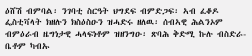ዕሸሽ ብምባል፡ ንገባቲ ስርዓት ህግደፍ ብምድጋፍ፡ ኣብ ፈቆዶ ፌስቲቫላት ክዘሉን ክስዕስዑን ዝሓድሩ ዘለዉ፡ ሰብኣዊ ሕልንኦም ብምዕራብ ዜግነታዊ ሓላፍነቶም ዝዘንግዑ፡ ጽባሕ ቅድሚ ኩሉ ብስድራ-ቤቶም ካብኡ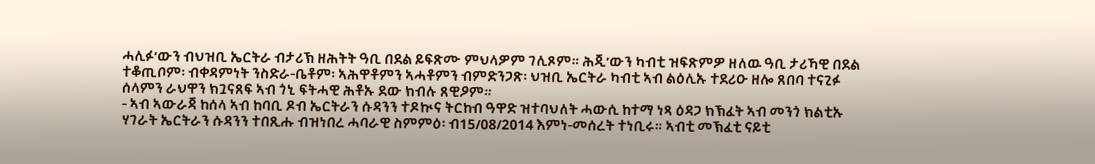ሓሊፉ’ውን ብህዝቢ ኤርትራ ብታሪኽ ዘሕትት ዓቢ በደል ይፍጽሙ ምህላዎም ገሊጾም። ሕጂ’ውን ካብቲ ዝፍጽምዎ ዘለዉ ዓቢ ታሪኻዊ በደል ተቆጢቦም፡ ብቀዳምነት ንስድራ-ቤቶም፡ ኣሕዋቶምን ኣሓቶምን ብምድንጋጽ፡ ህዝቢ ኤርትራ ካብቲ ኣብ ልዕሊኡ ተደሪዑ ዘሎ ጸበባ ተናጊፉ ሰላምን ራህዋን ክጓናጸፍ ኣብ ጎኒ ፍትሓዊ ሕቶኡ ደው ክብሉ ጸዊዖም።
- ኣብ ኣውራጃ ከሰላ ኣብ ከባቢ ዶብ ኤርትራን ሱዳንን ተዶኲና ትርከብ ዓዋድ ዝተባህለት ሓውሲ ከተማ ነጻ ዕዳጋ ክኽፈት ኣብ መንጎ ክልቲኡ ሃገራት ኤርትራን ሱዳንን ተበጺሑ ብዝነበረ ሓባራዊ ስምምዕ፡ ብ15/08/2014 እምነ-መሰረት ተነቢሩ። ኣብቲ መኽፈቲ ናይቲ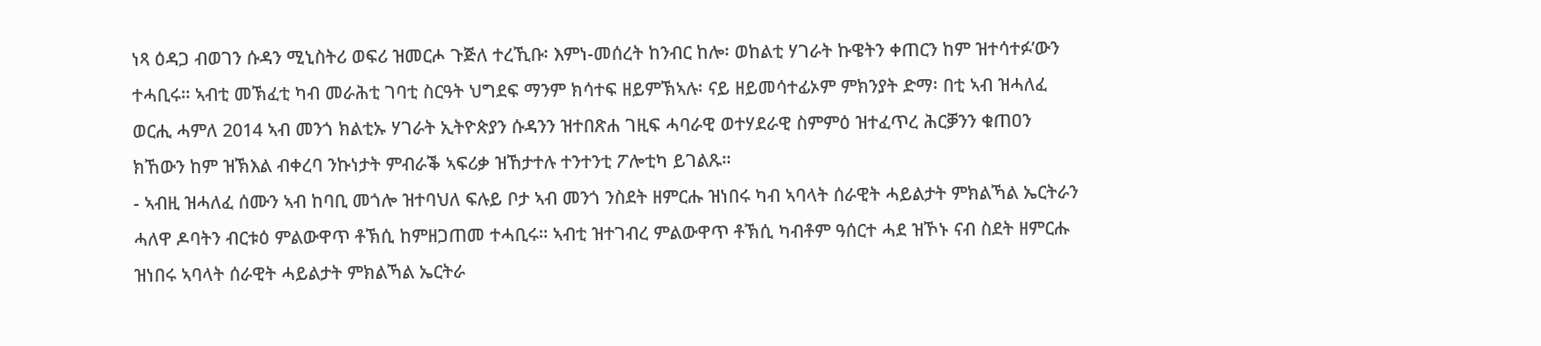ነጻ ዕዳጋ ብወገን ሱዳን ሚኒስትሪ ወፍሪ ዝመርሖ ጉጅለ ተረኺቡ፡ እምነ-መሰረት ከንብር ከሎ፡ ወከልቲ ሃገራት ኩዌትን ቀጠርን ከም ዝተሳተፉ’ውን ተሓቢሩ። ኣብቲ መኽፈቲ ካብ መራሕቲ ገባቲ ስርዓት ህግደፍ ማንም ክሳተፍ ዘይምኽኣሉ፡ ናይ ዘይመሳተፊኦም ምክንያት ድማ፡ በቲ ኣብ ዝሓለፈ ወርሒ ሓምለ 2014 ኣብ መንጎ ክልቲኡ ሃገራት ኢትዮጵያን ሱዳንን ዝተበጽሐ ገዚፍ ሓባራዊ ወተሃደራዊ ስምምዕ ዝተፈጥረ ሕርቓንን ቁጠዐን ክኸውን ከም ዝኽእል ብቀረባ ንኩነታት ምብራቕ ኣፍሪቃ ዝኸታተሉ ተንተንቲ ፖሎቲካ ይገልጹ።
- ኣብዚ ዝሓለፈ ሰሙን ኣብ ከባቢ መጎሎ ዝተባህለ ፍሉይ ቦታ ኣብ መንጎ ንስደት ዘምርሑ ዝነበሩ ካብ ኣባላት ሰራዊት ሓይልታት ምክልኻል ኤርትራን ሓለዋ ዶባትን ብርቱዕ ምልውዋጥ ቶኽሲ ከምዘጋጠመ ተሓቢሩ። ኣብቲ ዝተገብረ ምልውዋጥ ቶኽሲ ካብቶም ዓሰርተ ሓደ ዝኾኑ ናብ ስደት ዘምርሑ ዝነበሩ ኣባላት ሰራዊት ሓይልታት ምክልኻል ኤርትራ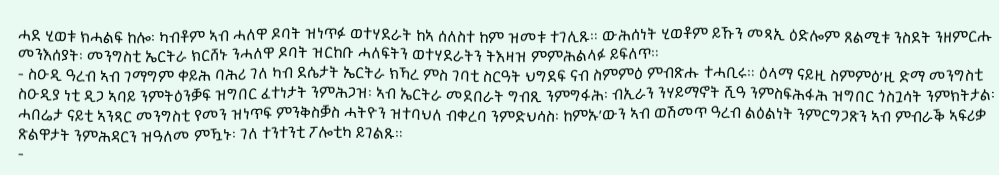ሓደ ሂወቱ ክሓልፍ ከሎ፡ ካብቶም ኣብ ሓለዋ ዶባት ዝነጥፉ ወተሃደራት ከኣ ሰለስተ ከም ዝመቱ ተገሊጹ። ውሕሰነት ሂወቶም ይኹን መጻኢ ዕድሎም ጸልሚቱ ንስደት ንዘምርሑ መንእሰያት፡ መንግስቲ ኤርትራ ክርሸኑ ንሓለዋ ዶባት ዝርከቡ ሓለፍትን ወተሃደራትን ትእዛዝ ምምሕልላፉ ይፍለጥ።
- ስዑዲ ዓረብ ኣብ ገማግም ቀይሕ ባሕሪ ገለ ካብ ደሴታት ኤርትራ ክኻረ ምስ ገባቲ ስርዓት ህግደፍ ናብ ስምምዕ ምብጽሑ ተሓቢሩ። ዕላማ ናይዚ ስምምዕ’ዚ ድማ መንግስቲ ስዑዲያ ነቲ ዲጋ ኣባይ ንምትዕንቓፍ ዝግበር ፈተነታት ንምሕጋዝ፡ ኣብ ኤርትራ መደበራት ግብጺ ንምግፋሕ፡ ብኢራን ንሃይማኖት ሺዓ ንምስፍሕፋሕ ዝግበር ጎስጓሳት ንምክትታል፡ ሓበሬታ ናይቲ ኣንጻር መንግስቲ የመን ዝነጥፍ ምንቅስቓስ ሓትዮን ዝተባህለ ብቀረባ ንምድህሳስ፡ ከምኡ’ውን ኣብ ወሽመጥ ዓረብ ልዕልነት ንምርግጋጽን ኣብ ምብራቕ ኣፍሪቃ ጽልዋታት ንምሕዳርን ዝዓለመ ምዃኑ፡ ገለ ተንተንቲ ፖሎቲካ ይገልጹ።
-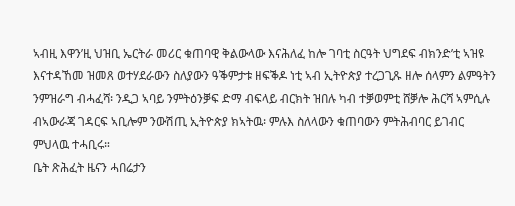ኣብዚ እዋን’ዚ ህዝቢ ኤርትራ መሪር ቁጠባዊ ቅልውላው እናሕለፈ ከሎ ገባቲ ስርዓት ህግደፍ ብክንድ’ቲ ኣዝዩ እናተዳኸመ ዝመጸ ወተሃደራውን ስለያውን ዓቕምታቱ ዘፍቕዶ ነቲ ኣብ ኢትዮጵያ ተረጋጊጹ ዘሎ ሰላምን ልምዓትን ንምዝራግ ብሓፈሻ፡ ንዲጋ ኣባይ ንምትዕንቓፍ ድማ ብፍላይ ብርክት ዝበሉ ካብ ተቓወምቲ ሸቓሎ ሕርሻ ኣምሲሉ ብኣውራጃ ገዳርፍ ኣቢሎም ንውሽጢ ኢትዮጵያ ክኣትዉ፡ ምሉእ ስለላውን ቁጠባውን ምትሕብባር ይገብር ምህላዉ ተሓቢሩ።
ቤት ጽሕፈት ዜናን ሓበሬታን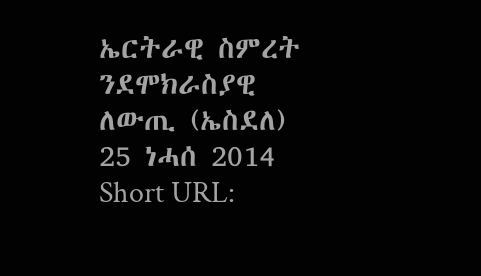ኤርትራዊ ስምረት ንደሞክራስያዊ ለውጢ (ኤስደለ)
25 ነሓሰ 2014
Short URL: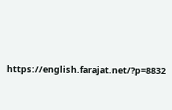https://english.farajat.net/?p=8832